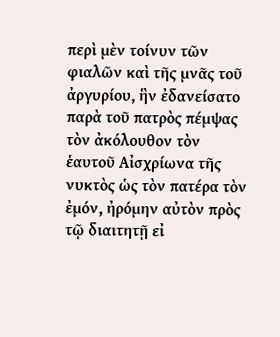περὶ μὲν τοίνυν τῶν φιαλῶν καὶ τῆς μνᾶς τοῦ ἀργυρίου, ἣν ἐδανείσατο παρὰ τοῦ πατρὸς πέμψας τὸν ἀκόλουθον τὸν ἑαυτοῦ Αἰσχρίωνα τῆς νυκτὸς ὡς τὸν πατέρα τὸν ἐμόν, ἠρόμην αὐτὸν πρὸς τῷ διαιτητῇ εἰ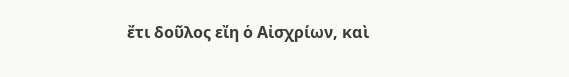ἔτι δοῦλος εἴη ὁ Αἰσχρίων, καὶ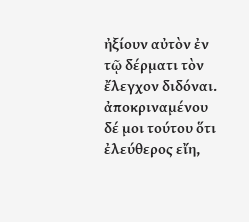ἠξίουν αὐτὸν ἐν τῷ δέρματι τὸν ἔλεγχον διδόναι. ἀποκριναμένου δέ μοι τούτου ὅτι ἐλεύθερος εἴη,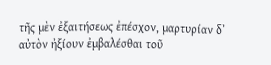τῆς μὲν ἐξαιτήσεως ἐπέσχον, μαρτυρίαν δʼ αὐτὸν ἠξίουν ἐμβαλέσθαι τοῦ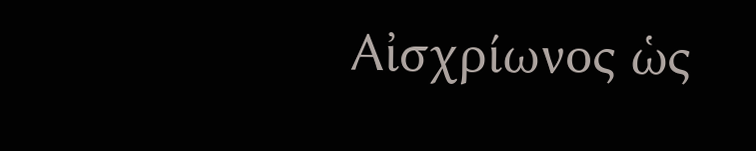Αἰσχρίωνος ὡς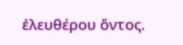ἐλευθέρου ὄντος.